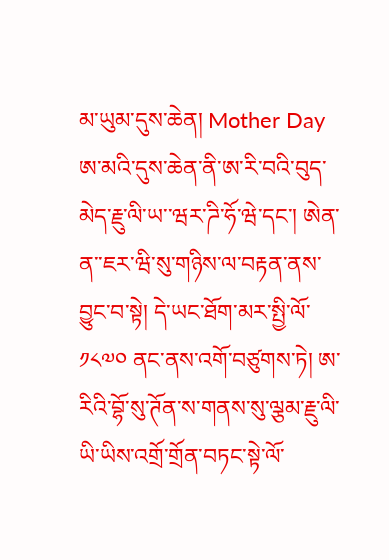མ་ཡུམ་དུས་ཆེན། Mother Day
ཨ་མའི་དུས་ཆེན་ནི་ཨ་རི་བའི་བུད་མེད་རྗུ་ལི་ཡ་་ཝར་ཌི་ཧོ་ཝེ་དང་། ཨེན་ན་་ཇར་ཝི་སུ་གཉིས་ལ་བརྟན་ནས་བྱུང་བ་སྟེ། དེ་ཡང་ཐོག་མར་སྤྱི་ལོ་ ༡༨༧༠ ནང་ནས་འགོ་བཙུགས་ཏེ། ཨ་རིའི་བྷོ་སུ་ཊོན་ས་གནས་སུ་ལྕམ་རྗུ་ལི་ཡི་ཡིས་འགྲོ་གྲོན་བཏང་སྟེ་ལོ་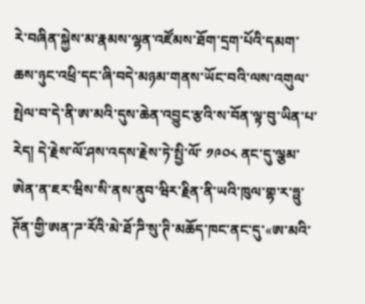རེ་བཞིན་སྐྱེས་མ་རྣམས་ལྷན་འཛོམས་ཐོག་དྲག་པོའི་དམག་ཆས་ཉུང་འཕྲི་དང་ཞི་བདེ་མཉམ་གནས་ཡོང་བའི་ལས་འགུལ་སྤེལ་བ་དེ་ནི་ཨ་མའི་དུས་ཆེན་འབྱུང་རྩའི་ས་བོན་ལྟ་བུ་ཡིན་པ་རེད། དེ་རྗེས་ལོ་ཤས་འདས་རྗེས་ཏེ་སྤྱི་ལོ་ ༡༩༠༨ ནང་དུ་ལྕམ་ཨེན་ན་ཇར་ཝིས་སི་ནས་ནུབ་ཝིར་རྗིན་ནི་ཡའི་ཁུལ་གྷ་ར་ཧྥུ་ཊོན་གྱི་ཨན་ཌ་རོའི་མེ་ཐོ་ཌི་སུ་ཊི་མཆོད་ཁང་ནང་དུ་«ཨ་མའི་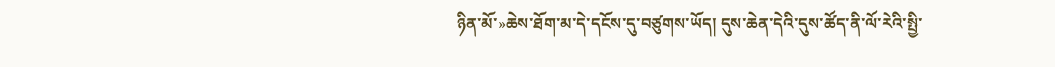ཉིན་མོ་»ཆེས་ཐོག་མ་དེ་དངོས་དུ་བཙུགས་ཡོད། དུས་ཆེན་དེའི་དུས་ཚོད་ནི་ལོ་རེའི་སྤྱི་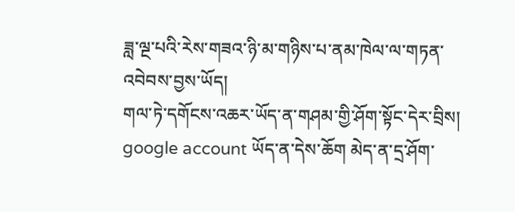ཟླ་ལྔ་པའི་རེས་གཟའ་ཉི་མ་གཉིས་པ་ནམ་ཁེལ་ལ་གཏན་འབེབས་བྱས་ཡོད།
གལ་ཏེ་དགོངས་འཆར་ཡོད་ན་གཤམ་གྱི་ཤོག་སྟོང་དེར་བྲིས། google account ཡོད་ན་དེས་ཆོག མེད་ན་དྲ་ཤོག་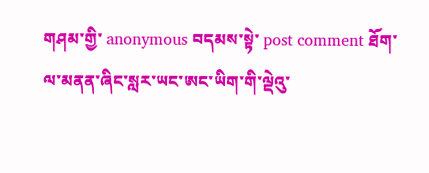གཤམ་གྱི་ anonymous བདམས་སྟེ་ post comment ཐོག་ལ་མནན་ཞིང་སླར་ཡང་ཨང་ཡིག་གི་ལྡེའུ་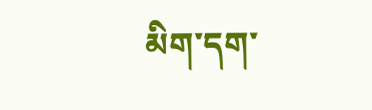མིག་དག་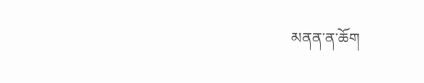མནན་ན་ཆོག